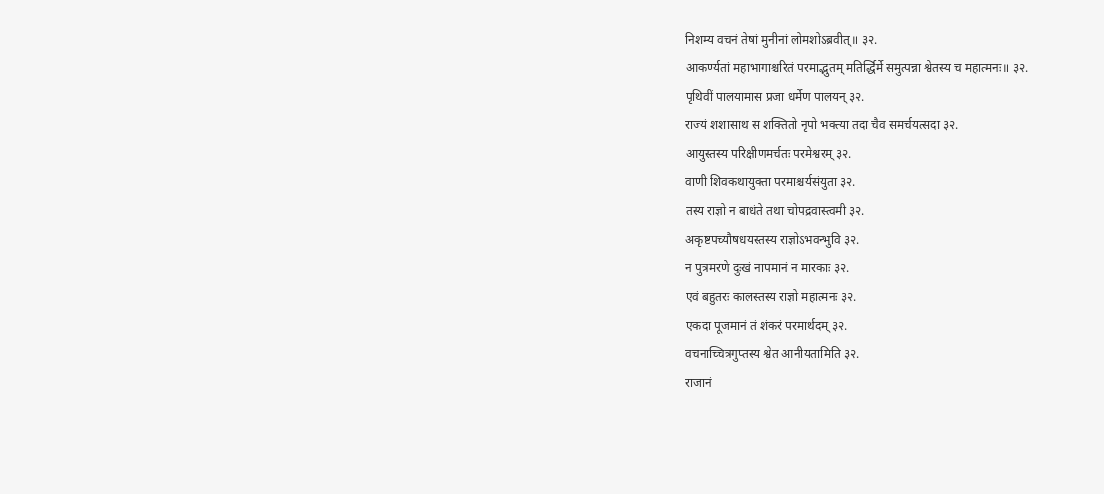निशम्य वचनं तेषां मुनीनां लोमशोऽब्रवीत्॥ ३२.
आकर्ण्यतां महाभागाश्चरितं परमाद्भुतम् मतिर्द्धिर्मे समुत्पन्ना श्वेतस्य च महात्मनः॥ ३२.
पृथिवीं पालयामास प्रजा धर्मेण पालयन् ३२.
राज्यं शशासाथ स शक्तितो नृपो भक्त्या तदा चैव समर्चयत्सदा ३२.
आयुस्तस्य परिक्षीणमर्चतः परमेश्वरम् ३२.
वाणी शिवकथायुक्ता परमाश्चर्यसंयुता ३२.
तस्य राज्ञो न बाधंते तथा चोपद्रवास्त्वमी ३२.
अकृष्टपच्यौषधयस्तस्य राज्ञोऽभवन्भुवि ३२.
न पुत्रमरणे दुःखं नापमानं न मारकाः ३२.
एवं बहुतरः कालस्तस्य राज्ञो महात्मनः ३२.
एकदा पूजमानं तं शंकरं परमार्थदम् ३२.
वचनाच्चित्रगुप्तस्य श्वेत आनीयतामिति ३२.
राजानं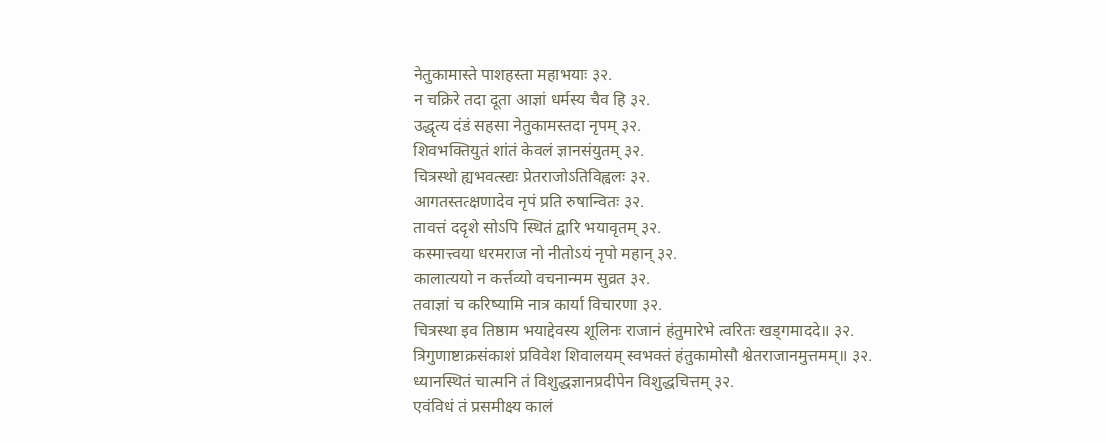नेतुकामास्ते पाशहस्ता महाभयाः ३२.
न चक्रिरे तदा दूता आज्ञां धर्मस्य चैव हि ३२.
उद्धृत्य दंडं सहसा नेतुकामस्तदा नृपम् ३२.
शिवभक्तियुतं शांतं केवलं ज्ञानसंयुतम् ३२.
चित्रस्थो ह्यभवत्स्द्यः प्रेतराजोऽतिविह्वलः ३२.
आगतस्तत्क्षणादेव नृपं प्रति रुषान्वितः ३२.
तावत्तं ददृशे सोऽपि स्थितं द्वारि भयावृतम् ३२.
कस्मात्त्वया धरमराज नो नीतोऽयं नृपो महान् ३२.
कालात्ययो न कर्त्तव्यो वचनान्मम सुव्रत ३२.
तवाज्ञां च करिष्यामि नात्र कार्या विचारणा ३२.
चित्रस्था इव तिष्ठाम भयाद्देवस्य शूलिनः राजानं हंतुमारेभे त्वरितः खड्गमाददे॥ ३२.
त्रिगुणाष्टाक्रसंकाशं प्रविवेश शिवालयम् स्वभक्तं हंतुकामोसौ श्वेतराजानमुत्तमम्॥ ३२.
ध्यानस्थितं चात्मनि तं विशुद्धज्ञानप्रदीपेन विशुद्धचित्तम् ३२.
एवंविधं तं प्रसमीक्ष्य कालं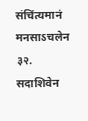संचिंत्यमानं मनसाऽचलेन ३२.
सदाशिवेन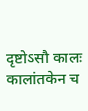दृष्टोऽसौ कालः कालांतकेन च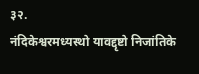३२.
नंदिकेश्वरमध्यस्थो यावद्दृष्टो निजांतिके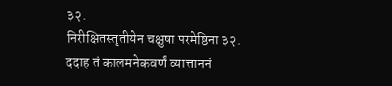३२.
निरीक्षितस्तृतीयेन चक्षुषा परमेष्ठिना ३२.
ददाह तं कालमनेकवर्णं व्यात्ताननं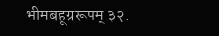भीमबहूग्ररूपम् ३२.